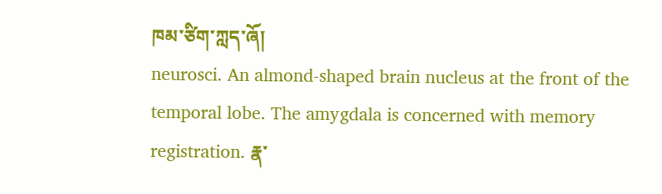ཁམ་ཙིག་ཀླད་ཞོ།
neurosci. An almond-shaped brain nucleus at the front of the temporal lobe. The amygdala is concerned with memory registration. རྣ་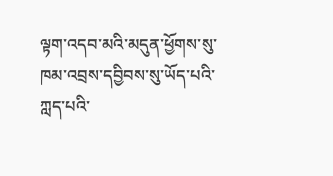ལྟག་འདབ་མའི་མདུན་ཕྱོགས་སུ་ཁམ་འབྲས་དབྱིབས་སུ་ཡོད་པའི་ཀླད་པའི་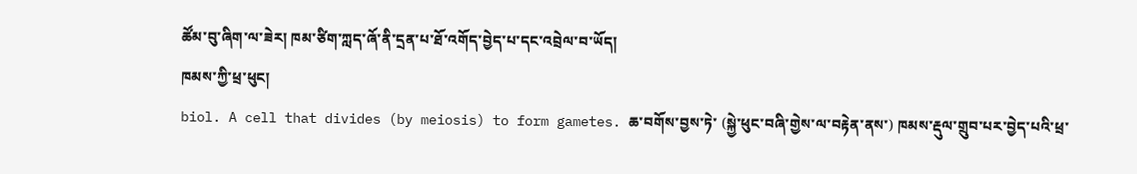ཚོམ་བུ་ཞིག་ལ་ཟེར། ཁམ་ཙིག་ཀླད་ཞོ་ནི་དྲན་པ་ཐོ་འགོད་བྱེད་པ་དང་འབྲེལ་བ་ཡོད།
ཁམས་ཀྱི་ཕྲ་ཕུང།
biol. A cell that divides (by meiosis) to form gametes. ཆ་བགོས་བྱས་ཏེ་ (སྐྱེ་ཕུང་བཞི་གྱེས་ལ་བརྟེན་ནས་) ཁམས་རྡུལ་གྲུབ་པར་བྱེད་པའི་ཕྲ་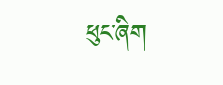ཕུང་ཞིག